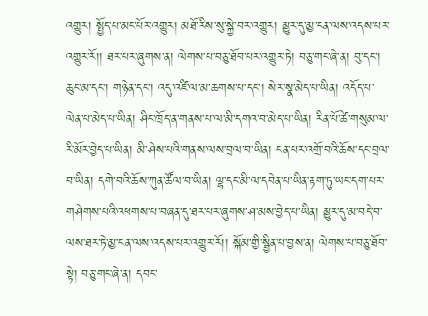འགྱུར། སྤྱོད་པ་མང་པོར་འགྱུར། མཐོ་རིས་སུ་སྐྱེ་བར་འགྱུར། མྱུར་དུ་མྱ་ངན་ལས་འདས་པར་འགྱུར་རོ།། ཐར་པར་ཞུགས་ན། ལེགས་པ་བཅུ་ཐོབ་པར་འགྱུར་ཏེ། བཅུ་གང་ཞེ་ན། བུ་དང་། ཆུང་མ་དང་། གཉེན་དང་། འདུ་འཛི་ལ་མ་ཆགས་པ་དང་། སེར་སྣ་མེད་པ་ཡིན། འདོད་པ་ལེན་པ་མེད་པ་ཡིན། ཤིང་ཁྲོད་ན་གནས་པ་ལ་མི་དགའ་བ་མེད་པ་ཡིན། རིན་པོ་ཚེ་གསུམ་ལ་རི་མོར་བྱེད་པ་ཡིན། མི་ཤེས་པའི་གནས་ལས་བྲལ་བ་ཡིན། ངན་པར་འགྲོ་བའི་ཆོས་དང་བྲལ་བ་ཡིན། དགེ་བའི་ཆོས་ཀུན་ཚོལ་བ་ཡིན། ལྷ་དང་མི་ལ་དབེན་པ་ཡིན་རྟག་ཏུ་ཡང་དག་པར་གཤེགས་པའི་འཕགས་པ་བཞན་དུ་ཐར་པར་ཞུགས་ཤ་མས་བྱེད་པ་ཡིན། མྱུར་དུ་མ་བདེ་བ་ལས་ཐར་ཏེ་མྱ་ངན་ལས་འདས་པར་འགྱུར་རོ།། སྐོམ་གྱི་སྦྱིན་པ་བྱས་ན། ལེགས་པ་བཅུ་ཐོབ་སྟེ། བཅུ་གང་ཞེ་ན། དབང་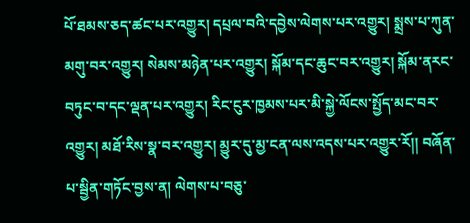པོ་ཐམས་ཅད་ཚང་པར་འགྱུར། དཔྲལ་བའི་དབྱེས་ལེགས་པར་འགྱུར། སྨྲས་པ་ཀུན་མགུ་བར་འགྱུར། སེམས་མཉེན་པར་འགྱུར། སྐོམ་དང་ཆུང་བར་འགྱུར། སྐོམ་ནརང་བཏུང་བ་དང་ལྡན་པར་འགྱུར། རིང་ངུར་ཁྱམས་པར་མི་སྐྱེ་ལོངས་སྤྱོད་མང་བར་འགྱུར། མཐོ་རིས་སྣ་བར་འགྱུར། མྱུར་དུ་མྱ་ངན་ལས་འདས་པར་འགྱུར་རོ།། བཞོན་པ་སྦྱིན་གཏོང་བྱས་ན། ལེགས་པ་བཅུ་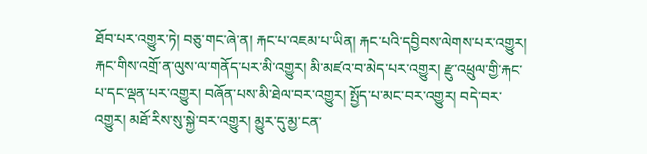ཐོབ་པར་འགྱུར་ཏེ། བཅུ་གང་ཞེ་ན། རྐང་པ་འཇམ་པ་ཡིན། རྐང་པའི་དབྱིབས་ལེགས་པར་འགྱུར། རྐང་གིས་འགྲོ་ན་ལུས་ལ་གནོད་པར་མི་འགྱུར། མི་མཛའ་བ་མེད་པར་འགྱུར། རྫུ་འཕྲུལ་གྱི་རྐང་པ་དང་ལྡན་པར་འགྱུར། བཞོན་པས་མི་ཐེལ་བར་འགྱུར། སྤྱོད་པ་མང་བར་འགྱུར། བདེ་བར་འགྱུར། མཐོ་རིས་སུ་སྐྱེ་བར་འགྱུར། མྱུར་དུ་མྱ་ངན་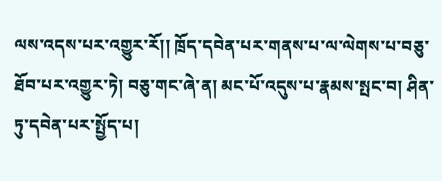ལས་འདས་པར་འགྱུར་རོ།། ཁྲོད་དབེན་པར་གནས་པ་ལ་ལེགས་པ་བཅུ་ཐོབ་པར་འགྱུར་ཏེ། བཅུ་གང་ཞེ་ན། མང་པོ་འདུས་པ་རྣམས་སྤང་བ། ཤིན་ཏུ་དབེན་པར་སྤྱོད་པ།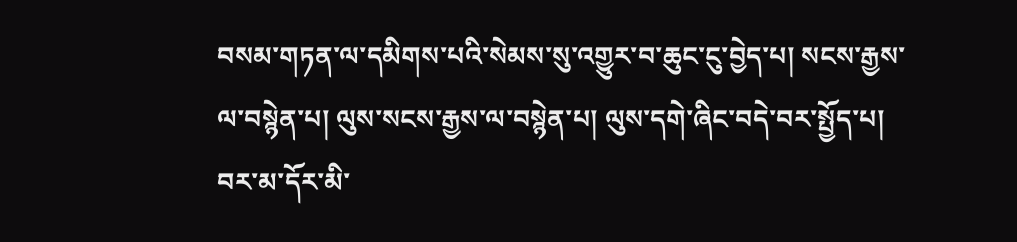བསམ་གཏན་ལ་དམིགས་པའི་སེམས་སུ་འགྱུར་བ་ཆུང་ངུ་བྱེད་པ། སངས་རྒྱས་ལ་བསྙེན་པ། ལུས་སངས་རྒྱས་ལ་བསྙེན་པ། ལུས་དགེ་ཞིང་བདེ་བར་སྤྱོད་པ། བར་མ་དོར་མི་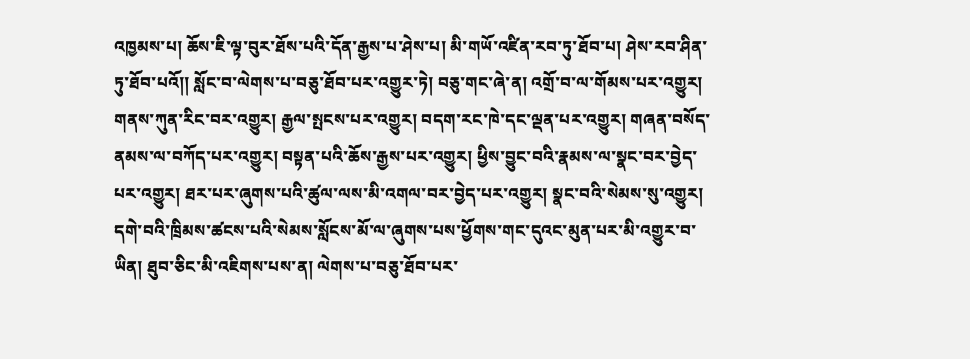འཁྱམས་པ། ཆོས་ཇི་ལྟ་བུར་ཐོས་པའི་དོན་རྒྱས་པ་ཤེས་པ། མི་གཡོ་འཛིན་རབ་ཏུ་ཐོབ་པ། ཤེས་རབ་ཤིན་ཏུ་ཐོབ་པའོ།། སློང་བ་ལེགས་པ་བཅུ་ཐོབ་པར་འགྱུར་ཏེ། བཅུ་གང་ཞེ་ན། འགྲོ་བ་ལ་གོམས་པར་འགྱུར། གནས་ཀུན་རིང་བར་འགྱུར། རྒྱལ་སྤངས་པར་འགྱུར། བདག་རང་ཁེ་དང་ལྡན་པར་འགྱུར། གཞན་བསོད་ནམས་ལ་བཀོད་པར་འགྱུར། བསྟན་པའི་ཆོས་རྒྱས་པར་འགྱུར། ཕྱིས་བྱུང་བའི་རྣམས་ལ་སྣང་བར་བྱེད་པར་འགྱུར། ཐར་པར་ཞུགས་པའི་ཚུལ་ལས་མི་འགལ་བར་བྱེད་པར་འགྱུར། སྣང་བའི་སེམས་སུ་འགྱུར། དགེ་བའི་ཁྲིམས་ཚངས་པའི་སེམས་སློངས་མོ་ལ་ཞུགས་པས་ཕྱོགས་གང་དུའང་མུན་པར་མི་འགྱུར་བ་ཡིན། ཐུབ་ཅིང་མི་འཇིགས་པས་ན། ལེགས་པ་བཅུ་ཐོབ་པར་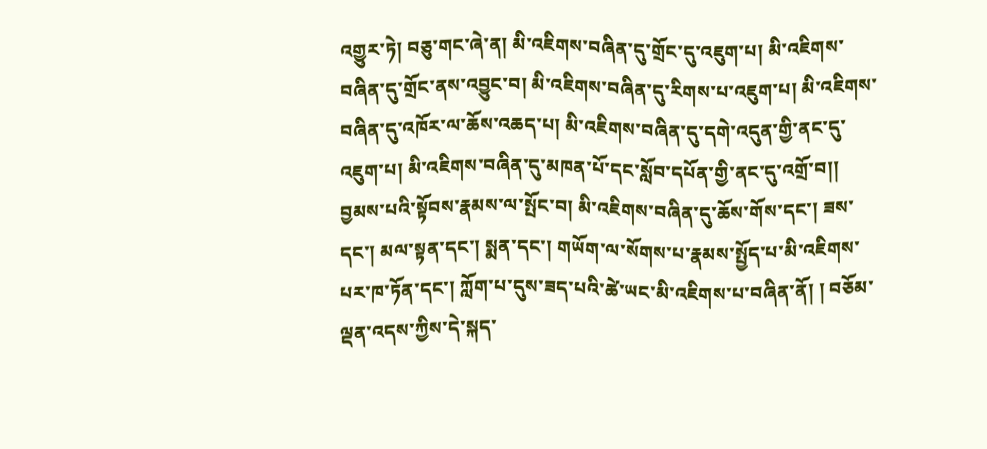འགྱུར་ཏེ། བཅུ་གང་ཞེ་ན། མི་འཇིགས་བཞིན་དུ་གྲོང་དུ་འཇུག་པ། མི་འཇིགས་བཞིན་དུ་གྲོང་ནས་འབྱུང་བ། མི་འཇིགས་བཞིན་དུ་རིགས་པ་འཇུག་པ། མི་འཇིགས་བཞིན་དུ་འཁོར་ལ་ཆོས་འཆད་པ། མི་འཇིགས་བཞིན་དུ་དགེ་འདུན་གྱི་ནང་དུ་འཇུག་པ། མི་འཇིགས་བཞིན་དུ་མཁན་པོ་དང་སློབ་དཔོན་གྱི་ནང་དུ་འགྲོ་བ།། བྱམས་པའི་སྟོབས་རྣམས་ལ་སྤོང་བ། མི་འཇིགས་བཞིན་དུ་ཆོས་གོས་དང་། ཟས་དང་། མལ་སྟན་དང་། སྨན་དང་། གཡོག་ལ་སོགས་པ་རྣམས་སྤྱོད་པ་མི་འཇིགས་པར་ཁ་ཏོན་དང་། ཀློག་པ་དུས་ཟད་པའི་ཚེ་ཡང་མི་འཇིགས་པ་བཞིན་ནོ། ། བཅོམ་ལྡན་འདས་ཀྱིས་དེ་སྐད་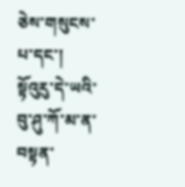ཅེས་གསུངས་པ་དང་། སྟོའུརུ་དེ་ཡའི་བུ་ཤུ་ཀོ་མ་ན་བསྟན་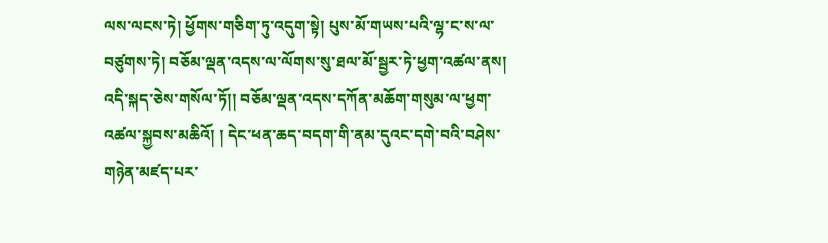ལས་ལངས་ཏེ། ཕྱོགས་གཅིག་ཏུ་འདུག་སྟེ། པུས་མོ་གཡས་པའི་ལྷ་ང་ས་ལ་བཙུགས་ཏེ། བཅོམ་ལྡན་འདས་ལ་ལོགས་སུ་ཐལ་མོ་སྦྱར་ཏེ་ཕྱག་འཚལ་ནས། འདི་སྐད་ཅེས་གསོལ་ཏོ།། བཅོམ་ལྡན་འདས་དཀོན་མཆོག་གསུམ་ལ་ཕྱག་འཚལ་སྐྱབས་མཆིའོ། ། དེང་ཕན་ཆད་བདག་གི་ནམ་དུའང་དགེ་བའི་བཤེས་གཉེན་མཛད་པར་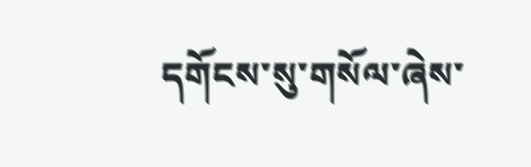དགོངས་སུ་གསོལ་ཞེས་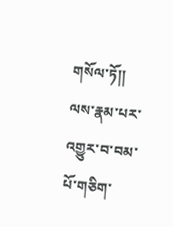གསོལ་ཏོ།། ལས་རྣམ་པར་འགྱུར་བ་བམ་པོ་གཅིག་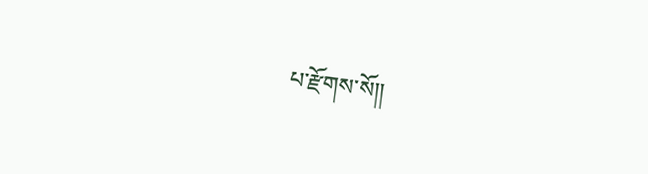པ་རྫོགས་སོ།།